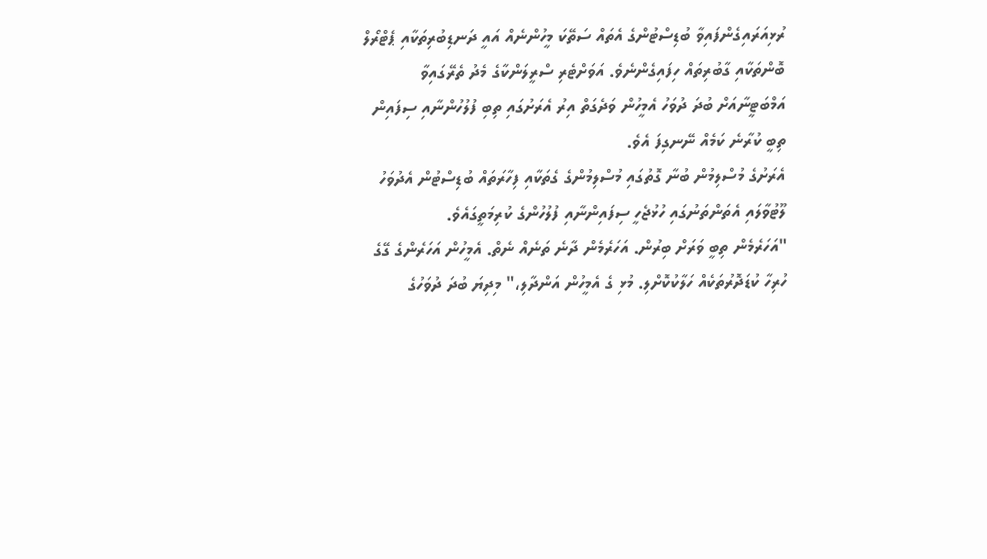ރުޅިއަރައިގެންފައިވާ ބުޑިސްޓުންގެ އެތައް ސަތޭކަ މީހުންނެއް އައީ ދަނޑިބުރިތަކާއި ޕެޓްރޯލް ބޮންތަކާއި ގާބުރިތައް ހިފައިގެންނެވެ. އަވަށްޓެރި ސްރީލަންކާގެ މެދު ތެރޭގައިވާ އަމްބަޓީނާއަށް ބުދަ ދުވަހު އެމީހުން ވަދެގަތް އިރު އެރަށުގައި ތިބި ފުލުހުންނާއި ސިފައިން ތިބީ ކުރާނެ ކަމެއް ނޭނގިފަ އެވެ.
އެރަށުގެ މުސްލިމުން ބުނާ ގޮތުގައި މުސްލިމުންގެ ގެތަކާއި ފިހާރަތައް ބުޑިސްޓުން އެދުވަހު ލޫޓުވާލައި އެތަންތަނުގައި ހުޅުޖެހީ ސިފައިންނާއި ފުލުހުންގެ ކުރިމަތީގައެވެ.
"އަހަރެމެން ތިބީ ވަރަށް ބިރުން. އަހަރެމެން ދާނެ ތަނެއް ނެތް. އެމީހުން އަހަރެންގެ ގޭގެ ހުރިހާ ކުޑަދޮރުތަކެއް ހަލާކުކޮށްލި. މުޅި ގެ އެމީހުން އަންދާލި،" މިދިޔަ ބުދަ ދުވަހުގެ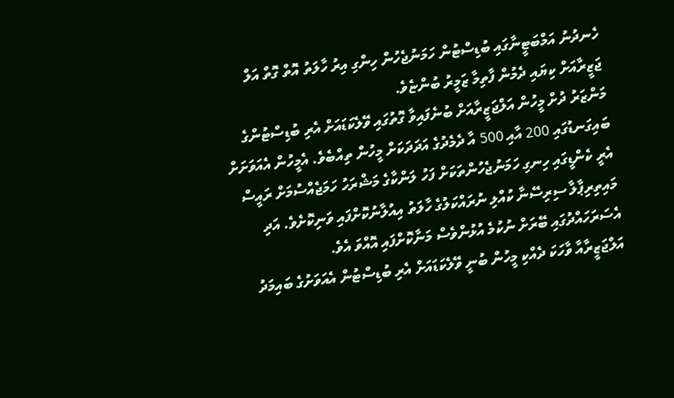ހެނދުނު އަމްބަޓީނާގައި ބުޑިސްޓުން ހަމަނުޖެހުން ހިންގި އިރު ހާލަތު އޮތް ގޮތް އަލް ޖަޒީރާއަށް ކިޔައި ދެމުން ފާތިމާ ޒަމީރު ބުންޏެވެ.
މަންޒަރު ދުށް މީހުން އަލްޖަޒީރާއަށް ބުނެފައިވާ ގޮތުގައި ވޭލެކަޑައަށް އެރި ބުޑިސްޓުންގެ ބައިގަނޑުގައި 200 އާއި 500 އާ ދެމެދުގެ އަދަދަކަށް މީހުން ތިއްބެވެ. އެމީހުން އެއަވަށަށް އެރީ ކެންޑީގައި ހިނގި ހަމަނުޖެހުންތަކަށް ފަހު ލަންކާގެ މަޝްރަހު ހަމަޖެއްސުމަށް ރައީސް މައިތިރިޕާލާ ސިރިސޭނާ ކުއްލި ނުރައްކަލުގެ ހާލަތު އިއުލާނުކޮށްފައި ވަނިކޮށެވެ. އަދި އެސަރަހައްދުގައި ބޭރަށް ނުކުމެ އުޅުންވެސް މަނާކޮށްފައި އޮއްވަ އެވެ.
އަލްޖަޒީރާއާ ވާހަކަ ދެއްކި މީހުން ބުނީ ވޭލެކަޑައަށް އެރި ބުޑިސްޓުން އެއަވަށުގެ ބައިމަދު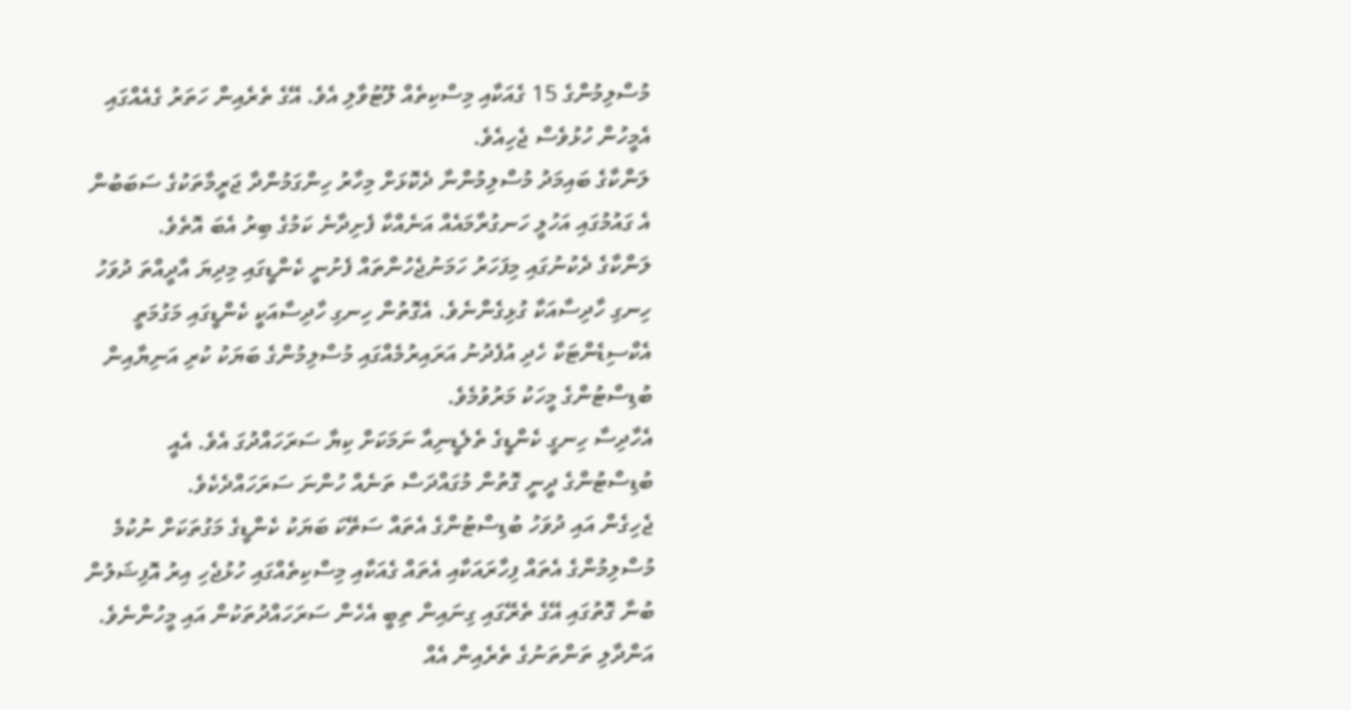މުސްލިމުންގެ 15 ގެއަކާއި މިސްކިތެއް ލޫޓުވާލި އެވެ. އޭގެ ތެރެއިން ހަތަރު ގެއެއްގައި އެމީހުން ހުޅުވެސް ޖެހިއެވެ.
ލަންކާގެ ބައިމަދު މުސްލިމުންނާ ދެކޮޅަށް މިހާރު ހިންގަމުންދާ ޖަރީމާތަކުގެ ސަބަބުން އެ ގައުމުގައި އަހުލީ ހަނގުރާމައެއް އަނެއްކާ ފެށިދާނެ ކަމުގެ ބިރު އެބަ އޮތެވެ.
ލަންކާގެ ދެކުނުގައި މިފަހަރު ހަމަނުޖެހުންތައް ފެށުނީ ކެންޑީގައި މިދިޔަ އާދީއްތަ ދުވަހު ހިނގި ހާދިސާއަކާ ގުޅިގެންނެވެ. އެގޮތުން ހިނގި ހާދިސާއަކީ ކެންޑީގައި މަގުމަތީ އެކްސިޑެންޓަކާ ހެދި އުފެދުނު އަރައިރުމެއްގައި މުސްލިމުންގެ ބަޔަކު ކުރި އަނިޔާއިން ބުޑިސްޓުންގެ މީހަކު މަރުވުމެވެ.
އެހާދިސާ ހިނގީ ކެންޑީގެ ތެލެޑީނިއާ ނަމަކަށް ކިޔާ ސަރަހައްދުގަ އެވެ. އެއީ ބުޑިސްޓުންގެ ދީނީ ގޮތުން މުގައްދަސް ތަނެއް ހުންނަ ސަރަހައްދެކެވެ.
ޖެހިގެން އައި ދުވަހު ބުޑިސްޓުންގެ އެތައް ސަތޭކަ ބަޔަކު ކެންޑީގެ މަގުތަކަށް ނުކުމެ މުސްލިމުންގެ އެތައް ފިހާރައަކާއި އެތައް ގެއަކާއި މިސްކިތެއްގައި ހުޅުޖެހި އިރު އޮފިޝަލުން ބުނާ ގޮތުގައި އޭގެ ތެރޭގައި ގިނައިން ތިބީ އެހެން ސަރަހައްދުތަކުން އައި މީހުންނެވެ. އަންދާލި ތަންތަނުގެ ތެރެއިން އެއް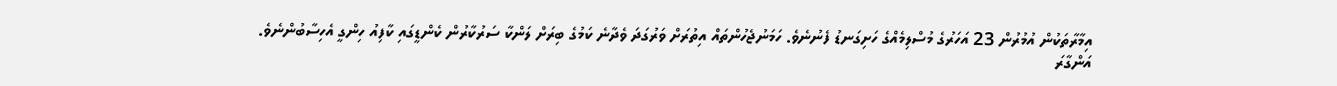އިމާރާތަކުން އުމުރުން 23 އަހަރުގެ މުސްލިމެއްގެ ހަށިގަނޑު ފެނުނެވެ. ހަމަނުޖެހުންތައް އިތުރަށް ވަރުގަދަ ވެދާނެ ކަމުގެ ބިރަށް ލަންކާ ސަރުކާރުން ކެންޑީގައި ކާފިއު ހިންގީ އެހިސާބުންނެވެ.
އަންގާރަ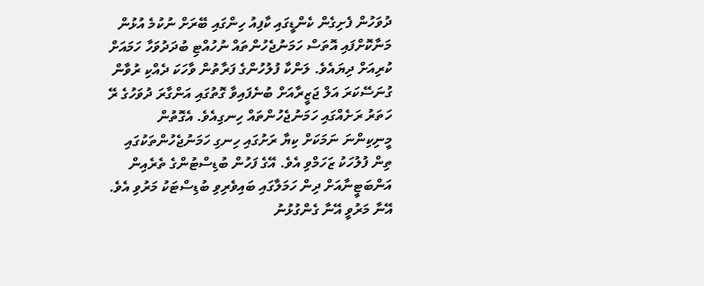ދުވަހުން ފެށިގެން ކެންޑީގައި ކާފިއު ހިންގައި ބޭރަށް ނުކުމެ އުޅުން މަނާކޮށްފައި އޮތަސް ހަމަނުޖެހުންތައް ނުހުއްޓި ބުދަދުވަހާ ހަމައަށް ކުރިއަށް ދިޔައެވެ. ލަންކާ ފުލުހުންގެ ފަރާތުން ވާހަކަ ދެއްކި ރުވާން ގުނަސޭކަރަ އަލް ޖަޒީރާއަށް ބުނެފައިވާ ގޮތުގައި އަންގާރަ ދުވަހުގެ ރޭ ހަތަރު ރަށެއްގައި ހަމަނުޖެހުންތައް ހިނގިއެވެ. އެގޮތުން މީނިކިންނަ ނަމަކަށް ކިޔާ ރަށުގައި ހިނގި ހަމަނުޖެހުންތަކުގައި ތިން ފުލުހަކު ޒަހަމްވި އެވެ. އޭގެ ފަހުން ބުޑިސްޓުންގެ ތެރެއިން އަންބަޓީނާއަށް ދިން ހަމަލާގައި ބައިވެރިވި ބުޑިސްޓަކު މަރުވި އެވެ. އޭނާ މަރުވީ އޭނާ ގެންގުޅުނު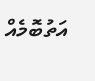އަތުބޮމެއް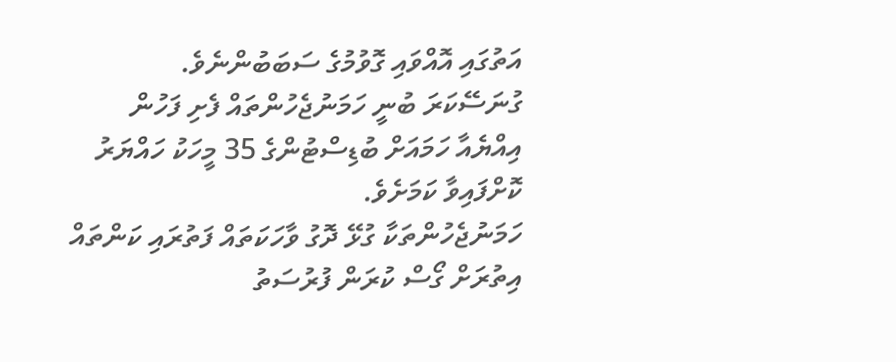އަތުގައި އޮއްވައި ގޮވުމުގެ ސަބަބުންނެވެ.
ގުނަސޭކަރަ ބުނީ ހަމަނުޖެހުންތައް ފެށި ފަހުން އިއްޔެއާ ހަމައަށް ބުޑިސްޓުންގެ 35 މީހަކު ހައްޔަރު ކޮށްފައިވާ ކަމަށެވެ.
ހަމަނުޖެހުންތަކާ ގުޅޭ ދޮގު ވާހަކަތައް ފަތުރައި ކަންތައް އިތުރަށް ގޯސް ކުރަން ފުރުސަތު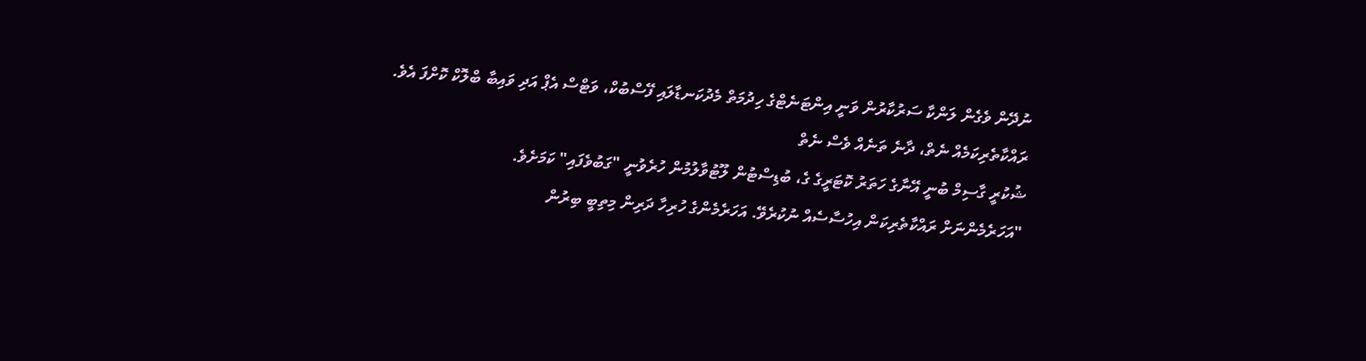ނުދޭން ވެގެން ލަންކާ ސަރުކާރުން ވަނީ އިންޓަނެޓްގެ ހިދުމަތް މެދުކަނޑާލައި ފޭސްބުކް، ވަޓްސް އެޕް އަދި ވައިބާ ބްލޮކް ކޮށްފަ އެވެ.
ރައްކާތެރިކަމެއް ނެތް، ދާނެ ތަނެއް ވެސް ނެތް
ޝުކުރީ ގާސިމް ބުނީ އޭނާގެ ހަތަރު ކޮޓަރީގެ ގެ، ބުޑިސްޓުން ލޫޓުވާލުމުން ހުރެވުނީ "ގަބުވެފައި" ކަމަށެވެ.
"އަހަރެމެންނަށް ރައްކާތެރިކަން އިހުސާސެއް ނުކުރެވޭ. އަހަރެމެންގެ ހުރިހާ ދަރިން މިތިބީ ބިރުން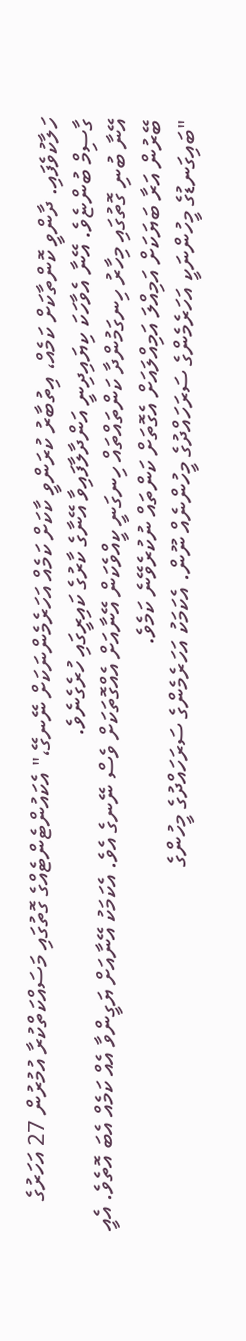ހަލާކުވެފައި. ދާންވީ ކޮންތާކަށް ކަމެއް، އިތުބާރު ކުރަންވީ ކާކަށް ކަމެއް އަހަރެމެންނަކަށް ނޭނގޭ،" އެކައުންޓެންޓެއްގެ ގޮތުގައި މަސައްކަތްކުރާ އުމުރުން 27 އަހަރުގެ ގާސިމް ބުންޏެވެ. އޭނާ އެވާހަކަ ކިޔައިދިނީ އަންދާލާފައިވާ އޭނާގެ ކާރުގެ ކައިރީގައި ހުރެގެނެވެ.
އޭނާ ބުނި ގޮތުގައި މިހާރު ހިނގަމުންދާ ކަންތައްތައް ހިނގަނީ ކީއްވެކަން އޭނާއަށް އެއްގޮތަކަށް ވެސް ނޭނގެ އެވެ. އެކަމަކު އޭނާއަށް ޔަގީންވާ އެއް ކަމެއް އެބަ އޮތެވެ. އެއީ ބޭރުން އަރާ ބަޔަކަށް އަމިއްލަ އަމިއްލައަށް އެގޮތަށް ކަންތައް ނުކުރެވޭނެ ކަމެވެ.
"ބައިގަނޑުގެ މީހުންނަކީ އަހަރެމެންގެ ސަރަހައްދުގެ މީހުންނެއް ނޫން. އެކަމަކު އަހަރެމެންގެ ސަރަހައްދުގެ މީހުންގެ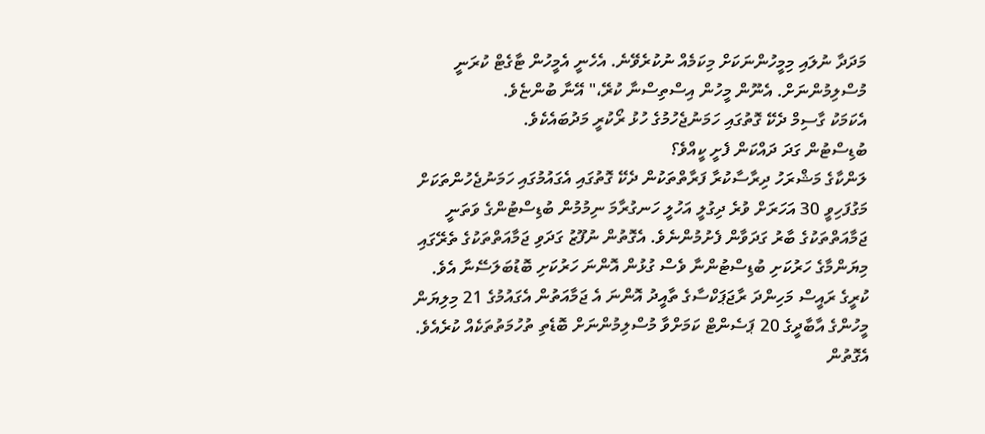މަދަދާ ނުލައި މިމީހުންނަކަށް މިކަމެއް ނުކުރެވޭނެ. އެހެނީ އެމީހުން ޓާގެޓް ކުރަނީ މުސްލިމުންނަށް. އެނޫން މީހުން އިސްތިސްނާ ކުރޭ،" އޭނާ ބުންޏެވެ.
އެކަމަކު ގާސިމް ދެކޭ ގޮތުގައި ހަމަނުޖެހުމުގެ ހުޅު ރޯކުރީ މަދުބައެކެވެ.
ބުޑިސްޓުން ގަދަ ދައްކަން ފެށީ ކީއްވެ؟
ލަންކާގެ މަޝްރަހު ދިރާސާކުރާ ފަރާތްތަކުން ދެކޭ ގޮތުގައި އެގައުމުގައި ހަމަނުޖެހުންތަކަށް މަގުފަހިވީ 30 އަހަރަށް ވުރެ ދިގުލީ އަހުލީ ހަނގުރާމަ ނިމުމުން ބުޑިސްޓުންގެ ވަތަނީ ޖަމާއަތްތަކުގެ ބާރު ގަދަވާން ފެށުމުންނެވެ. އެގޮތުން ނުފޫޒު ގަދަވި ޖަމާއަތްތަކުގެ ތެރޭގައި މިޔަންމާގެ ހަރުކަށި ބުޑިސްޓުންނާ ވެސް ގުޅުން އޮންނަ ހަރުކަށި ބޮޑުބަލަސޭނާ އެވެ.
ކުރީގެ ރައީސް މަހިންދަ ރާޖަޕަކްސާގެ ތާއީދު އޮންނަ އެ ޖަމާއަތުން އެގައުމުގެ 21 މިލިޔަން މީހުންގެ އާބާދީގެ 20 ޕަސެންޓް ކަމަށްވާ މުސްލިމުންނަށް ބޮޑެތި ތުހުމަތުތަކެއް ކުރެއެވެ. އެގޮތުން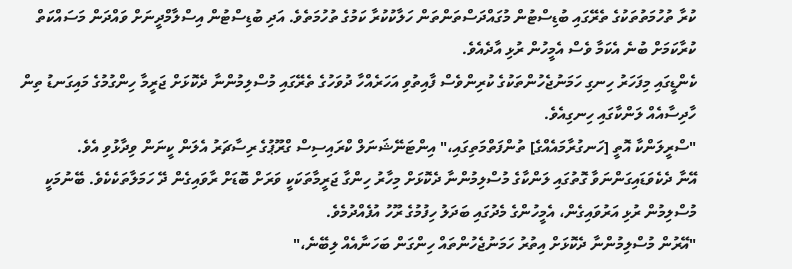ކުރާ ތުހުމަތުތަކުގެ ތެރޭގައި ބުޑިސްޓުން މުގައްދަސްތަންތަން ހަލާކުކުރާ ކަމުގެ ތުހުމަތެވެ. އަދި ބުޑިސްޓުން އިސްލާމްދީނަށް ވައްދަން މަސައްކަތް ކުރާކަމަށް ބުނެ އެކަމާ ވެސް އެމީހުން ރުޅި އާދެއެވެ.
ކެންޑީގައި މިފަހަރު ހިނގި ހަމަނުޖެހުންތަކުގެ ކުރިންވެސް ފާއިތުވި އަހަރެއްހާ ދުވަހުގެ ތެރޭގައި މުސްލިމުންނާ ދެކޮޅަށް ޖަރީމާ ހިންގުމުގެ މައިގަނޑު ތިން ހާދިސާއެއް ލަންކާގައި ހިނގިއެވެ.
"ސްރީލަންކާ އޮތީ [ހަނގުރާމައެއްގެ] ތުންފަތްމަތިގައި،" އިންޓަނޭޝަނަލް ކްރައިސިސް ގްރޫޕުގެ ރިސާޗަރު އެލަން ކީނަން ވިދާޅުވި އެވެ.
އޭނާ ދެކެވަޑައިގަންނަވާ ގޮތުގައި ލަންކާގެ މުސްލިމުންނާ ދެކޮޅަށް މިހާރު ހިންގާ ޖަރީމާތަކަކީ ވަރަށް ބޮޑަށް ރާވައިގެން ދޭ ހަމަލާތަކެކެވެ. ބޭނުމަކީ މުސްލިމުން ރުޅި އަރުވައިގެން، އެމީހުންގެ މެދުގައި ބަދަލު ހިފުމުގެ ރޫހު އުފެއްދުމެވެ.
"އޭރުން މުސްލިމުންނާ ދެކޮޅަށް އިތުރު ހަމަނުޖެހުންތައް ހިންގަން ބަހަނާއެއް ލިބޭނެ،"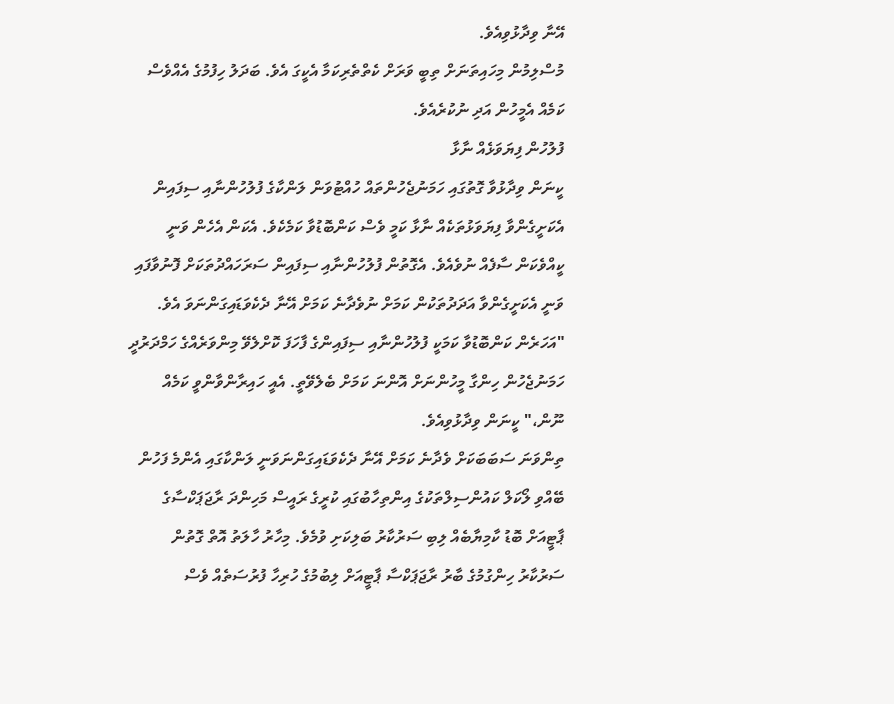އޭނާ ވިދާޅުވިއެވެ.
މުސްލިމުން މިހައިތަނަށް ތިބީ ވަރަށް ކެތްތެރިކަމާ އެކީގަ އެވެ. ބަދަލު ހިފުމުގެ އެއްވެސް ކަމެއް އެމީހުން އަދި ނުކުރެއެވެ.
ފުލުހުން ފިޔަވަޅެއް ނާޅާ
ކީނަން ވިދާޅުވާ ގޮތުގައި ހަމަނުޖެހުންތައް ހުއްޓުވަން ލަންކާގެ ފުލުހުންނާއި ސިފައިން އެކަށީގެންވާ ފިޔަވަޅުތަކެއް ނާޅާ ކަމީ ވެސް ކަންބޮޑުވާ ކަމެކެވެ. އެކަން އެހެން ވަނީ ކީއްވެކަން ސާފެއް ނުވެއެވެ. އެގޮތުން ފުލުހުންނާއި ސިފައިން ސަރަހައްދުތަކަށް ފޮނުވާފައި ވަނީ އެކަށީގެންވާ އަދަދުތަކުން ކަމަށް ނުވެދާނެ ކަމަށް އޭނާ ދެކެވަޑައިގަންނަވަ އެވެ.
"އަހަރެން ކަންބޮޑުވާ ކަމަކީ ފުލުހުންނާއި ސިފައިންގެ ފާހަފަ ކޮށްލެވޭ މިންވަރެއްގެ ހަމްދަރުދީ ހަމަނުޖެހުން ހިންގާ މީހުންނަށް އޮންނަ ކަމަށް ބެލެވޭތީ. އެއީ ހައިރާންވާންވީ ކަމެއް ނޫން،" ކީނަން ވިދާޅުވިއެވެ.
ތިންވަނަ ސަބަބަކަށް ވެދާނެ ކަމަށް އޭނާ ދެކެވަޑައިގަންނަވަނީ ލަންކާގައި އެންމެ ފަހުން ބޭއްވި ލޯކަލް ކައުންސިލްތަކުގެ އިންތިހާބުގައި ކުރީގެ ރައީސް މަހިންދަ ރާޖަޕަކްސާގެ ޕާޓީއަށް ބޮޑު ކާމިޔާބެއް ލިބި ސަރުކާރު ބަލިކަށި ވުމެވެ. މިހާރު ހާލަތު އޮތް ގޮތުން ސަރުކާރު ހިންގުމުގެ ބާރު ރާޖަޕަކްސާ ޕާޓީއަށް ލިބުމުގެ ހުރިހާ ފުރުސަތެއް ވެސް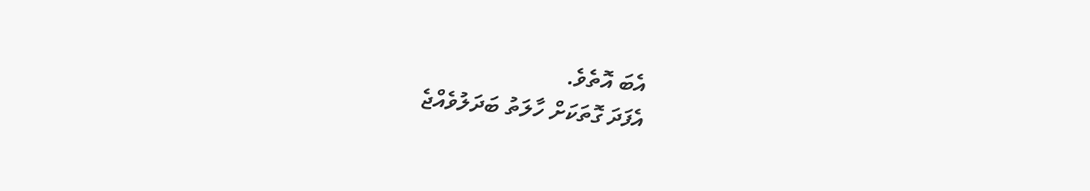އެބަ އޮތެވެ.
އެފަދަ ގޮތަކަށް ހާލަތު ބަދަލުވެއްޖެ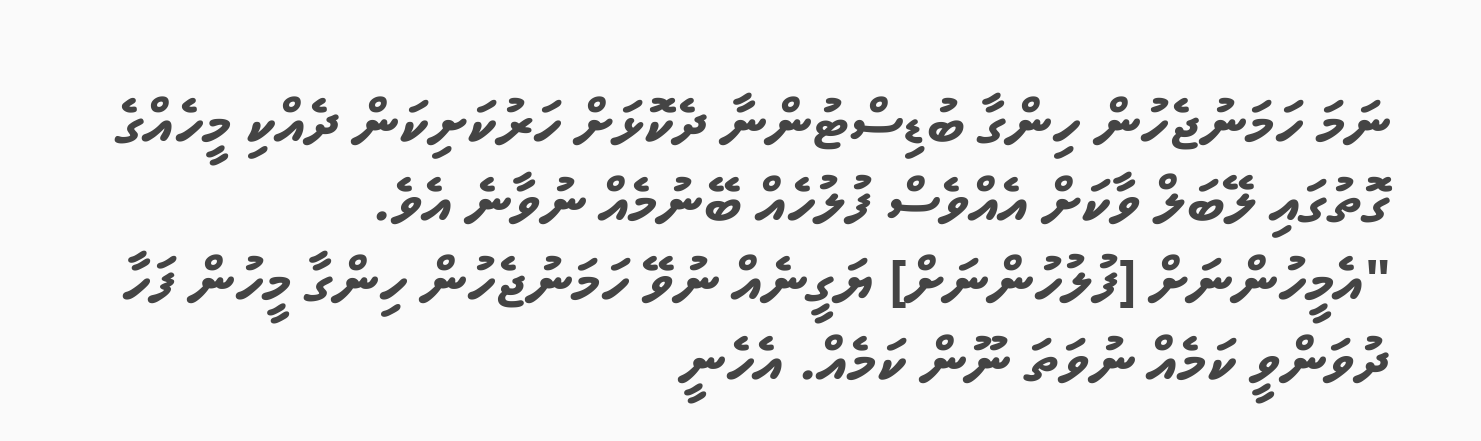ނަމަ ހަމަނުޖެހުން ހިންގާ ބުޑިސްޓުންނާ ދެކޮޅަށް ހަރުކަށިކަން ދެއްކި މީހެއްގެ ގޮތުގައި ލޭބަލް ވާކަށް އެއްވެސް ފުލުހެއް ބޭނުމެއް ނުވާނެ އެވެ.
"އެމީހުންނަށް [ފުލުހުންނަށް] ޔަގީނެއް ނުވޭ ހަމަނުޖެހުން ހިންގާ މީހުން ފަހާ ދުވަންވީ ކަމެއް ނުވަތަ ނޫން ކަމެއް. އެހެނީ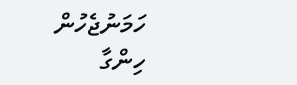ހަމަނުޖެހުން ހިންގާ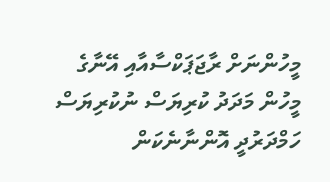މީހުންނަށް ރާޖަޕަކްސާއާއި އޭނާގެ މީހުން މަދަދު ކުރިޔަސް ނުކުރިޔަސް ހަމްދަރުދީ އޮންނާނެކަން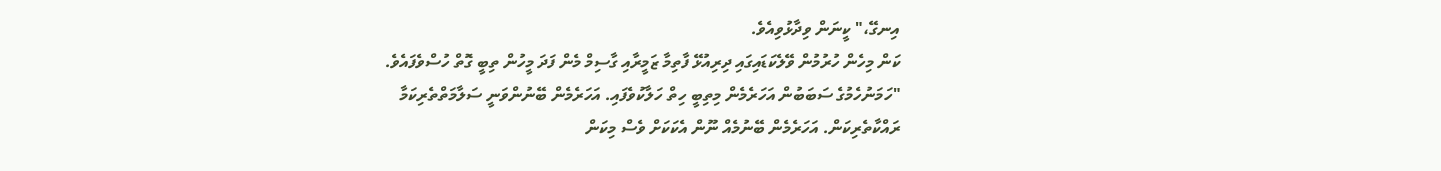އިނގޭ،" ކީނަން ވިދާޅުވިއެވެ.
ކަން މިހެން ހުރުމުން ވޭލެކަޑައިގައި ދިރިއުޅޭ ފާތިމާ ޒަމީރާއި ގާސިމް މެން ފަދަ މީހުން ތިބީ ގޮތް ހުސްވެފައެވެ.
"ހަމަނުހެމުގެ ސަބަބުން އަހަރެމެން މިތިބީ ހިތް ހަލާކުވެފައި. އަހަރެމެން ބޭނުންވަނީ ސަލާމަތްތެރިކަމާ ރައްކާތެރިކަން. އަހަރެމެން ބޭނުމެއް ނޫން އެކަކަށް ވެސް މިކަން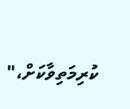ކުރިމަތިވާކަށް،"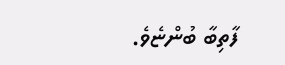ފާތިބާ ބުންޏެވެ.